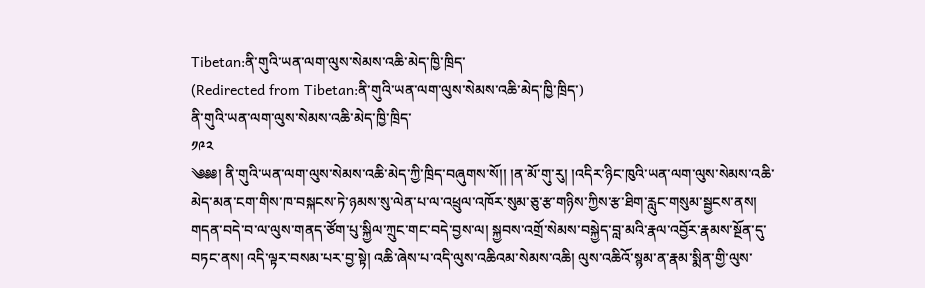Tibetan:ནི་གུའི་ཡན་ལག་ལུས་སེམས་འཆི་མེད་ཁྱི་ཁྲིད་
(Redirected from Tibetan:ནི་གུའི་ཡན་ལག་ལུས་སེམས་འཆི་མེད་ཁྱི་ཁྲིད་)
ནི་གུའི་ཡན་ལག་ལུས་སེམས་འཆི་མེད་ཁྱི་ཁྲིད་
༡༩༢
༄༅༅། ནི་གུའི་ཡན་ལག་ལུས་སེམས་འཆི་མེད་ཀྱི་ཁྲིད་བཞུགས་སོ།། །ན་མོ་གུ་རུ། །འདིར་ཉིང་ཁུའི་ཡན་ལག་ལུས་སེམས་འཆི་མེད་མན་ངག་གིས་ཁ་བསྐངས་ཏེ་ཉམས་སུ་ལེན་པ་ལ་འཕྲུལ་འཁོར་སུམ་ཅུ་རྩ་གཉིས་ཀྱིས་རྩ་ཐིག་རླུང་གསུམ་སྦྱངས་ནས། གདན་བདེ་བ་ལ་ལུས་གནད་ཙོག་པུ་སྐྱིལ་ཀྲུང་གང་བདེ་བྱས་ལ། སྐྱབས་འགྲོ་སེམས་བསྐྱེད་བླ་མའི་རྣལ་འབྱོར་རྣམས་སྔོན་དུ་བཏང་ནས། འདི་ལྟར་བསམ་པར་བྱ་སྟེ། འཆི་ཞེས་པ་འདི་ལུས་འཆིའམ་སེམས་འཆི། ལུས་འཆིའོ་སྙམ་ན་རྣམ་སྨིན་གྱི་ལུས་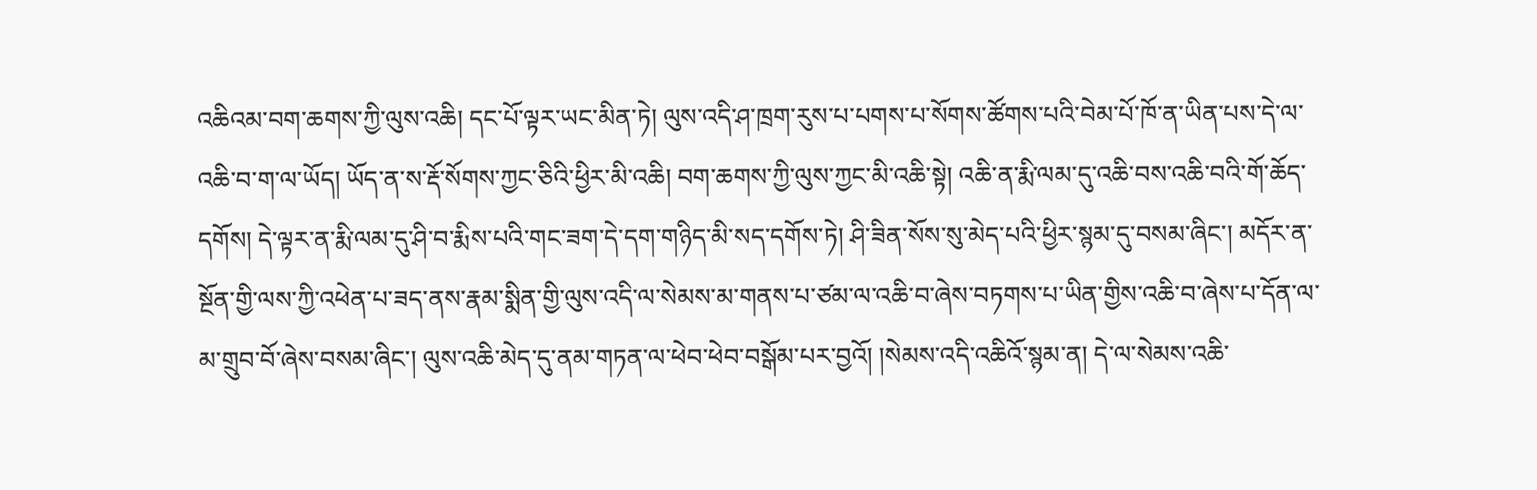འཆིའམ་བག་ཆགས་ཀྱི་ལུས་འཆི། དང་པོ་ལྟར་ཡང་མིན་ཏེ། ལུས་འདི་ཤ་ཁྲག་རུས་པ་པགས་པ་སོགས་ཚོགས་པའི་བེམ་པོ་ཁོ་ན་ཡིན་པས་དེ་ལ་འཆི་བ་ག་ལ་ཡོད། ཡོད་ན་ས་རྡོ་སོགས་ཀྱང་ཅིའི་ཕྱིར་མི་འཆི། བག་ཆགས་ཀྱི་ལུས་ཀྱང་མི་འཆི་སྟེ། འཆི་ན་རྨི་ལམ་དུ་འཆི་བས་འཆི་བའི་གོ་ཆོད་དགོས། དེ་ལྟར་ན་རྨི་ལམ་དུ་ཤི་བ་རྨིས་པའི་གང་ཟག་དེ་དག་གཉིད་མི་སད་དགོས་ཏེ། ཤི་ཟིན་སོས་སུ་མེད་པའི་ཕྱིར་སྙམ་དུ་བསམ་ཞིང་། མདོར་ན་སྔོན་གྱི་ལས་ཀྱི་འཕེན་པ་ཟད་ནས་རྣམ་སྨིན་གྱི་ལུས་འདི་ལ་སེམས་མ་གནས་པ་ཙམ་ལ་འཆི་བ་ཞེས་བཏགས་པ་ཡིན་གྱིས་འཆི་བ་ཞེས་པ་དོན་ལ་མ་གྲུབ་བོ་ཞེས་བསམ་ཞིང་། ལུས་འཆི་མེད་དུ་ནམ་གཏན་ལ་ཕེབ་ཕེབ་བསྒོམ་པར་བྱའོ། །སེམས་འདི་འཆིའོ་སྙམ་ན། དེ་ལ་སེམས་འཆི་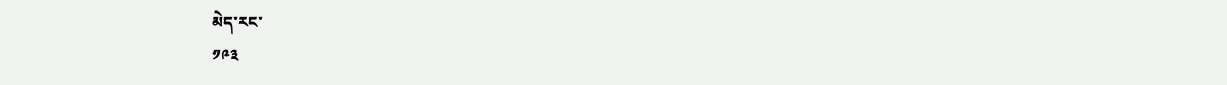མེད་རང་
༡༩༣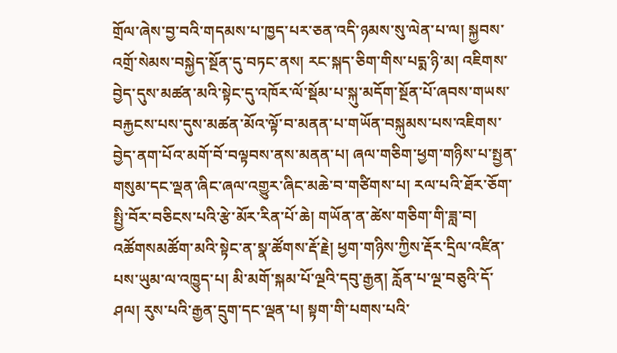གྲོལ་ཞེས་བྱ་བའི་གདམས་པ་ཁྱད་པར་ཅན་འདི་ཉམས་སུ་ལེན་པ་ལ། སྐྱབས་འགྲོ་སེམས་བསྐྱེད་སྔོན་དུ་བཏང་ནས། རང་སྐད་ཅིག་གིས་པདྨ་ཉི་མ། འཇིགས་བྱེད་དུས་མཚན་མའི་སྟེང་དུ་འཁོར་ལོ་སྡོམ་པ་སྐུ་མདོག་སྔོན་པོ་ཞབས་གཡས་བརྐྱངས་པས་དུས་མཚན་མོའ་ལྟོ་བ་མནན་པ་གཡོན་བསྐུམས་པས་འཇིགས་བྱེད་ནག་པོའ་མགོ་བོ་བལྟབས་ནས་མནན་པ། ཞལ་གཅིག་ཕྱག་གཉིས་པ་སྤྱན་གསུམ་དང་ལྡན་ཞིང་ཞལ་འགྱུར་ཞིང་མཆེ་བ་གཙིགས་པ། རལ་པའི་ཐོར་ཅོག་སྤྱི་བོར་བཅིངས་པའི་རྩེ་མོར་རིན་པོ་ཆེ། གཡོན་ན་ཚེས་གཅིག་གི་ཟླ་བ། འཚོགསམཚོག་མའི་སྟེང་ན་སྣ་ཚོགས་རྡོ་རྗེ། ཕྱག་གཉིས་ཀྱིས་རྡོར་དྲིལ་འཛིན་པས་ཡུམ་ལ་འཁྱུད་པ། མི་མགོ་སྐམ་པོ་ལྔའི་དབུ་རྒྱན། རློན་པ་ལྔ་བཅུའི་དོ་ཤལ། རུས་པའི་རྒྱན་དྲུག་དང་ལྡན་པ། སྟག་གི་པགས་པའི་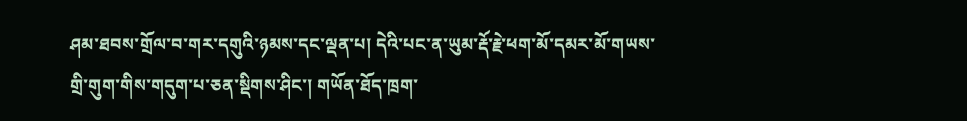ཤམ་ཐབས་གྲོལ་བ་གར་དགུའི་ཉམས་དང་ལྡན་པ། དེའི་པང་ན་ཡུམ་རྡོ་རྗེ་ཕག་མོ་དམར་མོ་གཡས་གྲི་གུག་གིས་གདུག་པ་ཅན་སྡིགས་ཤིང་། གཡོན་ཐོད་ཁྲག་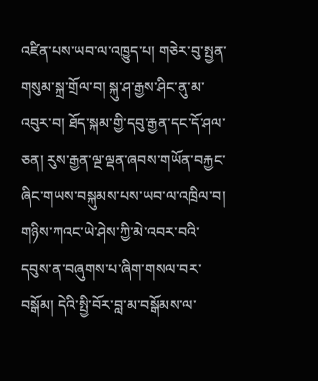འཛིན་པས་ཡབ་ལ་འཁྱུད་པ། གཅེར་བུ་སྤྱན་གསུམ་སྐྲ་གྲོལ་བ། སྐུ་ཤ་རྒྱས་ཤིང་ནུ་མ་འབུར་བ། ཐོད་སྐམ་གྱི་དབུ་རྒྱན་དང་དོ་ཤལ་ཅན། རུས་རྒྱན་ལྔ་ལྡན་ཞབས་གཡོན་བརྐྱང་ཞིང་གཡས་བསྐུམས་པས་ཡབ་ལ་འཁྲིལ་བ། གཉིས་ཀའང་ཡེ་ཤེས་ཀྱི་མེ་འབར་བའི་དབུས་ན་བཞུགས་པ་ཞིག་གསལ་བར་བསྒོམ། དེའི་སྤྱི་བོར་བླ་མ་བསྒོམས་ལ་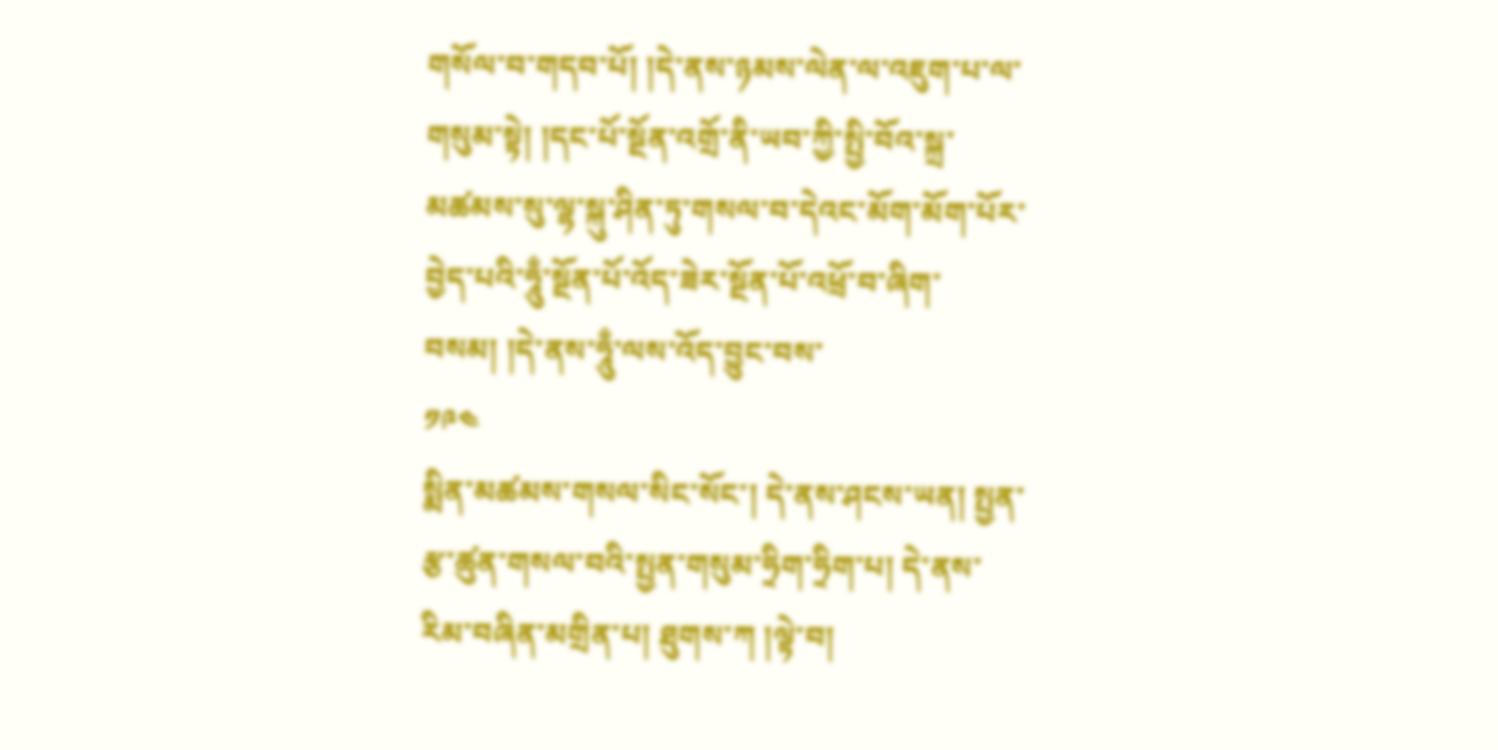གསོལ་བ་གདབ་པོ། །དེ་ནས་ཉམས་ལེན་ལ་འཇུག་པ་ལ་གསུམ་སྟེ། །དང་པོ་སྔོན་འགྲོ་ནི་ཡབ་ཀྱི་སྤྱི་བོའ་སྐྲ་མཚམས་སུ་ལྷ་སྐུ་ཤིན་ཏུ་གསལ་བ་དེའང་མོག་མོག་པོར་བྱེད་པའི་ཧཱུྃ་སྔོན་པོ་འོད་ཟེར་སྔོན་པོ་འཕྲོ་བ་ཞིག་བསམ། །དེ་ནས་ཧཱུྃ་ལས་འོད་བྱུང་བས་
༡༩༤
སྨིན་མཚམས་གསལ་སིང་སོང་། དེ་ནས་ཤངས་ཡན། སྤྱན་རྩ་ཚུན་གསལ་བའི་སྤྱན་གསུམ་ཧྲིག་ཧྲིག་པ། དེ་ནས་རིམ་བཞིན་མགྲིན་པ། ཐུགས་ཀ །ལྟེ་བ།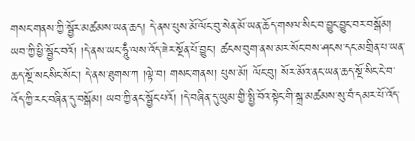གསང་གནས་ཀྱི་སྦྱོར་མཚམས་ཡན་ཆད། དེ་ནས་པུས་མོ་ལོང་བུ་སེན་མོ་ཡན་ཆོད་གསལ་སིང་བ་བྱུང་བྱུང་བར་བསྒོམ། ཡབ་ཀྱི་ཕྱི་སྦྱོང་བའོ། །དེ་ནས་ཡང་ཧཱུྃ་ལས་འོད་ཟེར་སྔོན་པོ་བྱུང་། ཚངས་བུག་ནས་མར་སོང་བས་ཤངས་དང་མགྲིན་པ་ཡན་ཆད་སྔོ་སངསིང་སོང་། དེ་ནས་ཐུགས་ཀ །ལྟེ་བ། གསང་གནས། པུས་མོ། ལོང་བུ། སོར་མོའ་ནང་ཡན་ཆད་སྔོ་སིང་ངེ་བ་འོད་ཀྱི་རང་བཞིན་དུ་བསྒོམ། ཡབ་ཀྱི་ནང་སྦྱོང་པའོ། །དེ་བཞིན་དུ་ཡུམ་གྱི་སྤྱི་བོའ་སྟེང་གི་སྐྲ་མཚམས་སུ་བཾ་དམར་པོ་འོད་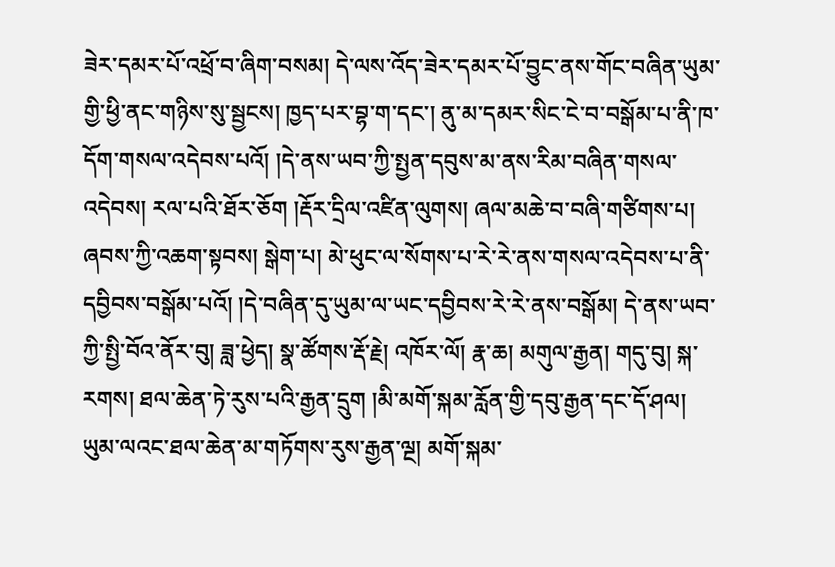ཟེར་དམར་པོ་འཕྲོ་བ་ཞིག་བསམ། དེ་ལས་འོད་ཟེར་དམར་པོ་བྱུང་ནས་གོང་བཞིན་ཡུམ་གྱི་ཕྱི་ནང་གཉིས་སུ་སྦྱངས། ཁྱད་པར་བྷ་ག་དང་། ནུ་མ་དམར་སིང་ངེ་བ་བསྒོམ་པ་ནི་ཁ་དོག་གསལ་འདེབས་པའོ། །དེ་ནས་ཡབ་ཀྱི་སྤྱན་དབུས་མ་ནས་རིམ་བཞིན་གསལ་འདེབས། རལ་པའི་ཐོར་ཅོག །རྡོར་དྲིལ་འཛིན་ལུགས། ཞལ་མཆེ་བ་བཞི་གཙིགས་པ། ཞབས་ཀྱི་འཆག་སྟབས། སྒེག་པ། མེ་ཕུང་ལ་སོགས་པ་རེ་རེ་ནས་གསལ་འདེབས་པ་ནི་དབྱིབས་བསྒོམ་པའོ། །དེ་བཞིན་དུ་ཡུམ་ལ་ཡང་དབྱིབས་རེ་རེ་ནས་བསྒོམ། དེ་ནས་ཡབ་ཀྱི་སྤྱི་བོའ་ནོར་བུ། ཟླ་ཕྱེད། སྣ་ཚོགས་རྡོ་རྗེ། འཁོར་ལོ། རྣ་ཆ། མགུལ་རྒྱན། གདུ་བུ། སྐ་རགས། ཐལ་ཆེན་ཏེ་རུས་པའི་རྒྱན་དྲུག །མི་མགོ་སྐམ་རློན་གྱི་དབུ་རྒྱན་དང་དོ་ཤལ། ཡུམ་ལའང་ཐལ་ཆེན་མ་གཏོགས་རུས་རྒྱན་ལྔ། མགོ་སྐམ་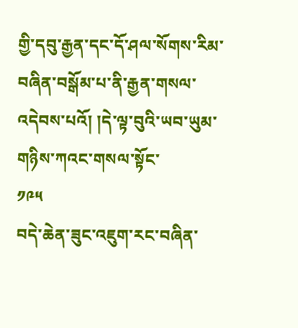གྱི་དབུ་རྒྱན་དང་དོ་ཤལ་སོགས་རིམ་བཞིན་བསྒོམ་པ་ནི་རྒྱན་གསལ་འདེབས་པའོ། །དེ་ལྟ་བུའི་ཡབ་ཡུམ་གཉིས་ཀའང་གསལ་སྟོང་
༡༩༥
བདེ་ཆེན་ཟུང་འཇུག་རང་བཞིན་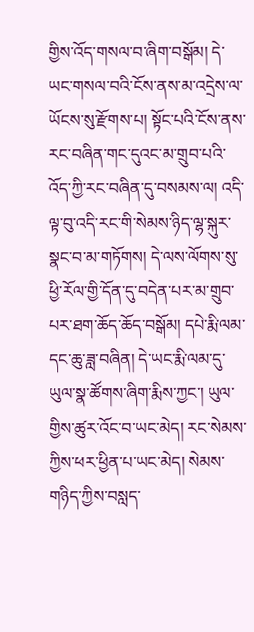གྱིས་འོད་གསལ་བ་ཞིག་བསྒོམ། དེ་ཡང་གསལ་བའི་ངོས་ནས་མ་འདྲེས་ལ་ཡོངས་སུ་རྫོགས་པ། སྟོང་པའི་ངོས་ནས་རང་བཞིན་གང་དུའང་མ་གྲུབ་པའི་འོད་ཀྱི་རང་བཞིན་དུ་བསམས་ལ། འདི་ལྟ་བུ་འདི་རང་གི་སེམས་ཉིད་ལྷ་སྐུར་སྣང་བ་མ་གཏོགས། དེ་ལས་ལོགས་སུ་ཕྱི་རོལ་གྱི་དོན་དུ་བདེན་པར་མ་གྲུབ་པར་ཐག་ཆོད་ཆོད་བསྒོམ། དཔེ་རྨི་ལམ་དང་ཆུ་ཟླ་བཞིན། དེ་ཡང་རྨི་ལམ་དུ་ཡུལ་སྣ་ཚོགས་ཞིག་རྨིས་ཀྱང་། ཡུལ་གྱིས་ཚུར་འོང་བ་ཡང་མེད། རང་སེམས་ཀྱིས་ཕར་ཕྱིན་པ་ཡང་མེད། སེམས་གཉིད་ཀྱིས་བསླད་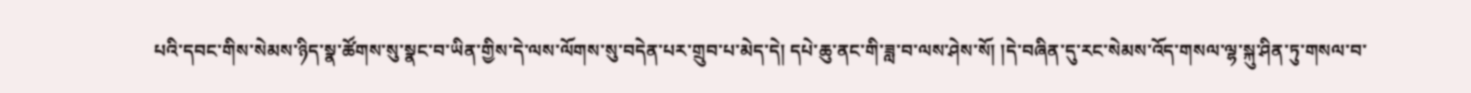པའི་དབང་གིས་སེམས་ཉིད་སྣ་ཚོགས་སུ་སྣང་བ་ཡིན་གྱིས་དེ་ལས་ལོགས་སུ་བདེན་པར་གྲུབ་པ་མེད་དེ། དཔེ་ཆུ་ནང་གི་ཟླ་བ་ལས་ཤེས་སོ། །དེ་བཞིན་དུ་རང་སེམས་འོད་གསལ་ལྷ་སྐུ་ཤིན་ཏུ་གསལ་བ་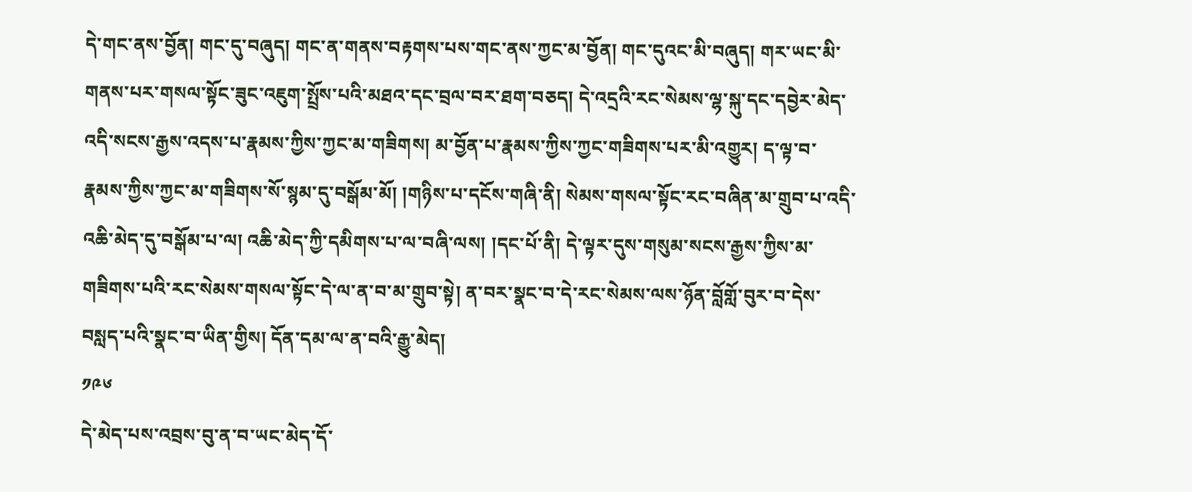དེ་གང་ནས་བྱོན། གང་དུ་བཞུད། གང་ན་གནས་བརྟགས་པས་གང་ནས་ཀྱང་མ་བྱོན། གང་དུའང་མི་བཞུད། གར་ཡང་མི་གནས་པར་གསལ་སྟོང་ཟུང་འཇུག་སྤྲོས་པའི་མཐའ་དང་བྲལ་བར་ཐག་བཅད། དེ་འདྲའི་རང་སེམས་ལྷ་སྐུ་དང་དབྱེར་མེད་འདི་སངས་རྒྱས་འདས་པ་རྣམས་ཀྱིས་ཀྱང་མ་གཟིགས། མ་བྱོན་པ་རྣམས་ཀྱིས་ཀྱང་གཟིགས་པར་མི་འགྱུར། ད་ལྟ་བ་རྣམས་ཀྱིས་ཀྱང་མ་གཟིགས་སོ་སྙམ་དུ་བསྒོམ་མོ། །གཉིས་པ་དངོས་གཞི་ནི། སེམས་གསལ་སྟོང་རང་བཞིན་མ་གྲུབ་པ་འདི་འཆི་མེད་དུ་བསྒོམ་པ་ལ། འཆི་མེད་ཀྱི་དམིགས་པ་ལ་བཞི་ལས། །དང་པོ་ནི། དེ་ལྟར་དུས་གསུམ་སངས་རྒྱས་ཀྱིས་མ་གཟིགས་པའི་རང་སེམས་གསལ་སྟོང་དེ་ལ་ན་བ་མ་གྲུབ་སྟེ། ན་བར་སྣང་བ་དེ་རང་སེམས་ལས་ཉོན་བློགློ་བུར་བ་དེས་བསླད་པའི་སྣང་བ་ཡིན་གྱིས། དོན་དམ་ལ་ན་བའི་རྒྱུ་མེད།
༡༩༦
དེ་མེད་པས་འབྲས་བུ་ན་བ་ཡང་མེད་དོ་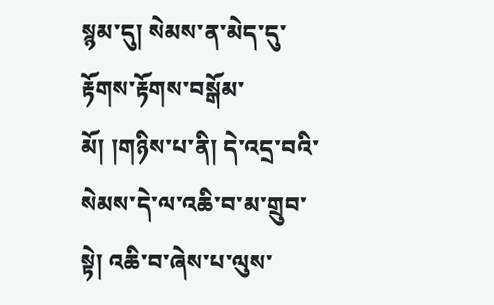སྙམ་དུ། སེམས་ན་མེད་དུ་རྟོགས་རྟོགས་བསྒོམ་མོ། །གཉིས་པ་ནི། དེ་འདྲ་བའི་སེམས་དེ་ལ་འཆི་བ་མ་གྲུབ་སྟེ། འཆི་བ་ཞེས་པ་ལུས་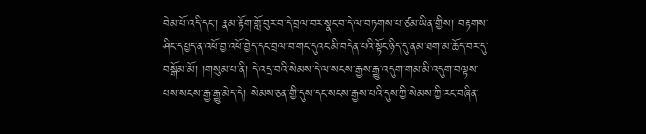བེམ་པོ་འདི་དང་། རྣམ་རྟོག་གློ་བུར་བ་དེ་བྲལ་བར་སྣང་བ་དེ་ལ་བཏགས་པ་ཙམ་ཡིན་གྱིས། བརྟགས་ཤིང་དཔྱད་ན་འཕོ་བྱ་འཕོ་བྱེད་དང་བྲལ་བ་གང་དུའང་མི་བདེན་པའི་སྟོང་ཉིད་དུ་ནམ་ཐག་མ་ཆོད་བར་དུ་བསྒོམ་མོ། །གསུམ་པ་ནི། དེ་འདྲ་བའི་སེམས་དེ་ལ་སངས་རྒྱས་རྒྱུ་འདུག་གམ་མི་འདུག་བལྟས་པས་སངས་རྒྱ་རྒྱུ་མེད་དེ། སེམས་ཅན་གྱི་དུས་དང་སངས་རྒྱས་པའི་དུས་ཀྱི་སེམས་ཀྱི་རང་བཞིན་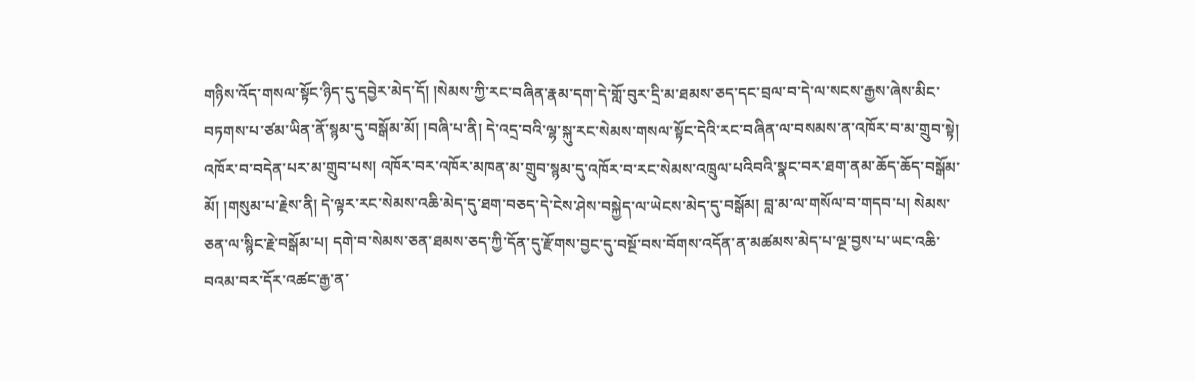གཉིས་འོད་གསལ་སྟོང་ཉིད་དུ་དབྱེར་མེད་དོ། །སེམས་ཀྱི་རང་བཞིན་རྣམ་དག་དེ་གློ་བུར་དྲི་མ་ཐམས་ཅད་དང་བྲལ་བ་དེ་ལ་སངས་རྒྱས་ཞེས་མིང་བཏགས་པ་ཙམ་ཡིན་ནོ་སྙམ་དུ་བསྒོམ་མོ། །བཞི་པ་ནི། དེ་འདྲ་བའི་ལྷ་སྐུ་རང་སེམས་གསལ་སྟོང་དེའི་རང་བཞིན་ལ་བསམས་ན་འཁོར་བ་མ་གྲུབ་སྟེ། འཁོར་བ་བདེན་པར་མ་གྲུབ་པས། འཁོར་བར་འཁོར་མཁན་མ་གྲུབ་སྙམ་དུ་འཁོར་བ་རང་སེམས་འཁྲུལ་པའིབའི་སྣང་བར་ཐག་ནམ་ཆོད་ཆོད་བསྒོམ་མོ། །གསུམ་པ་རྗེས་ནི། དེ་ལྟར་རང་སེམས་འཆི་མེད་དུ་ཐག་བཅད་དེ་ངེས་ཤེས་བསྐྱེད་ལ་ཡེངས་མེད་དུ་བསྒོམ། བླ་མ་ལ་གསོལ་བ་གདབ་པ། སེམས་ཅན་ལ་སྙིང་རྗེ་བསྒོམ་པ། དགེ་བ་སེམས་ཅན་ཐམས་ཅད་ཀྱི་དོན་དུ་རྫོགས་བྱང་དུ་བསྔོ་བས་བོགས་འདོན་ན་མཚམས་མེད་པ་ལྔ་བྱས་པ་ཡང་འཆི་བའམ་བར་དོར་འཚང་རྒྱ་ན་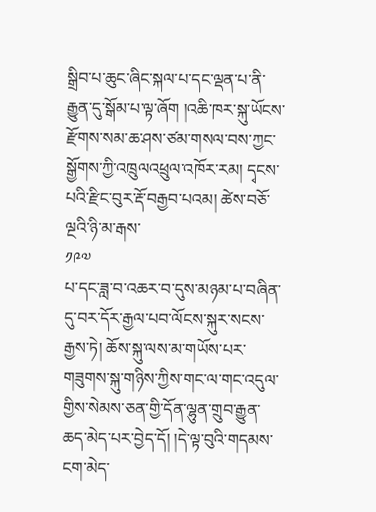སྒྲིབ་པ་ཆུང་ཞིང་སྐལ་པ་དང་ལྡན་པ་ནི་རྒྱུན་དུ་སྒོམ་པ་ལྟ་ཞོག །འཆི་ཁར་སྐུ་ཡོངས་རྫོགས་སམ་ཆ་ཤས་ཙམ་གསལ་བས་ཀྱང་སྒྱོགས་ཀྱི་འཁྲུལའཕྲུལ་འཁོར་རམ། དྭངས་པའི་རྫིང་བུར་རྡོ་བརྒྱབ་པའམ། ཚེས་བཅོ་ལྔའི་ཉི་མ་རྒས་
༡༩༧
པ་དང་ཟླ་བ་འཆར་བ་དུས་མཉམ་པ་བཞིན་དུ་བར་དོར་རྒྱལ་པབ་ལོངས་སྐུར་སངས་རྒྱས་ཏེ། ཆོས་སྐུ་ལས་མ་གཡོས་པར་གཟུགས་སྐུ་གཉིས་ཀྱིས་གང་ལ་གང་འདུལ་གྱིས་སེམས་ཅན་གྱི་དོན་ལྷུན་གྲུབ་རྒྱུན་ཆད་མེད་པར་བྱེད་དོ། །དེ་ལྟ་བུའི་གདམས་ངག་མེད་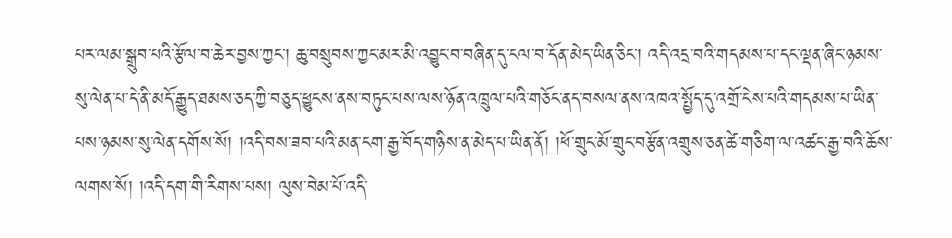པར་ལམ་སྒྲུབ་པའི་རྩོལ་བ་ཆེར་བྱས་ཀྱང་། ཆུ་བསྲུབས་ཀྱང་མར་མི་འབྱུང་བ་བཞིན་དུ་ངལ་བ་དོན་མེད་ཡིན་ཅིང་། འདི་འདྲ་བའི་གདམས་པ་དང་ལྡན་ཞིང་ཉམས་སུ་ལེན་པ་དེ་ནི་མདོ་རྒྱུད་ཐམས་ཅད་ཀྱི་བཅུད་ཕྱུངས་ནས་བཏུང་པས་ལས་ཉོན་འཁྲུལ་པའི་གཅོང་ནད་བསལ་ནས་འཁའ་སྤྱོད་དུ་འགྲོ་ངེས་པའི་གདམས་པ་ཡིན་པས་ཉམས་སུ་ལེན་དགོས་སོ། །འདི་བས་ཟབ་པའི་མན་ངག་རྒྱ་བོད་གཉིས་ན་མེད་པ་ཡིན་ནོ། །ཕོ་གྲུང་མོ་གྲུང་བརྩོན་འགྲུས་ཅན་ཚེ་གཅིག་ལ་འཚང་རྒྱ་བའི་ཆོས་ལགས་སོ། །འདི་དག་གི་རིགས་པས། ལུས་བེམ་པོ་འདི་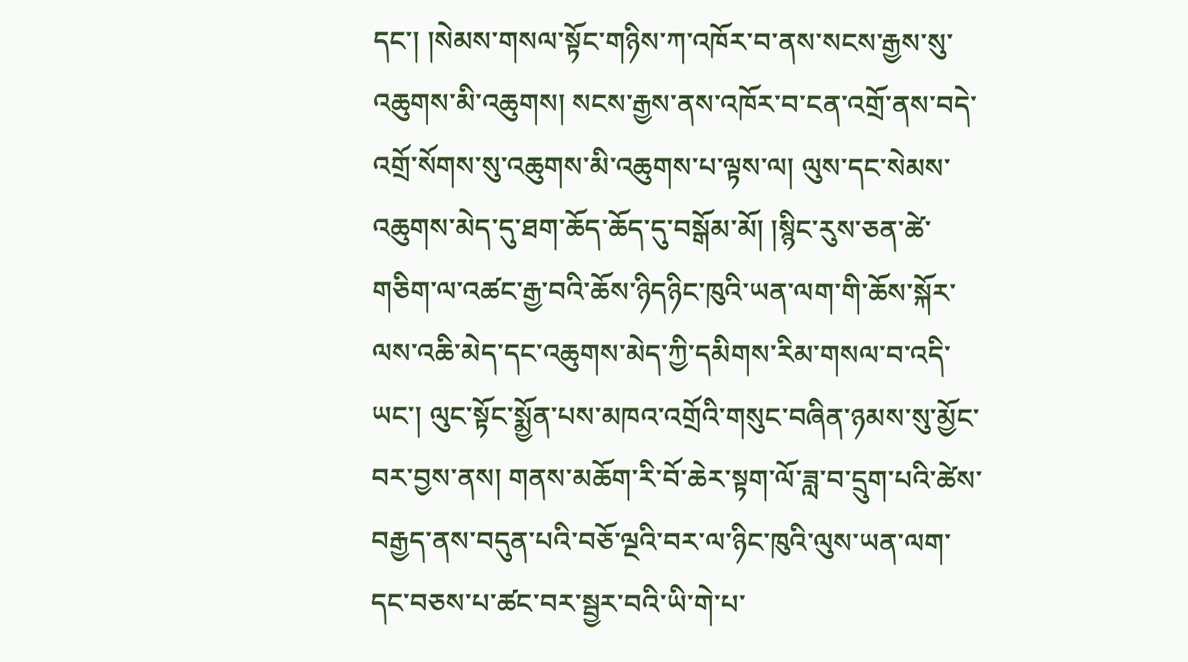དང་། །སེམས་གསལ་སྟོང་གཉིས་ཀ་འཁོར་བ་ནས་སངས་རྒྱས་སུ་འཆུགས་མི་འཆུགས། སངས་རྒྱས་ནས་འཁོར་བ་ངན་འགྲོ་ནས་བདེ་འགྲོ་སོགས་སུ་འཆུགས་མི་འཆུགས་པ་ལྟས་ལ། ལུས་དང་སེམས་འཆུགས་མེད་དུ་ཐག་ཆོད་ཆོད་དུ་བསྒོམ་མོ། །སྙིང་རུས་ཅན་ཚེ་གཅིག་ལ་འཚང་རྒྱ་བའི་ཆོས་ཉིདཉིང་ཁུའི་ཡན་ལག་གི་ཆོས་སྐོར་ལས་འཆི་མེད་དང་འཆུགས་མེད་ཀྱི་དམིགས་རིམ་གསལ་བ་འདི་ཡང་། ལུང་སྟོང་སྨྱོན་པས་མཁའ་འགྲོའི་གསུང་བཞིན་ཉམས་སུ་མྱོང་བར་བྱས་ནས། གནས་མཆོག་རི་བོ་ཆེར་སྟག་ལོ་ཟླ་བ་དྲུག་པའི་ཚེས་བརྒྱད་ནས་བདུན་པའི་བཅོ་ལྔའི་བར་ལ་ཉིང་ཁུའི་ལུས་ཡན་ལག་དང་བཅས་པ་ཚང་བར་སྦྱར་བའི་ཡི་གེ་པ་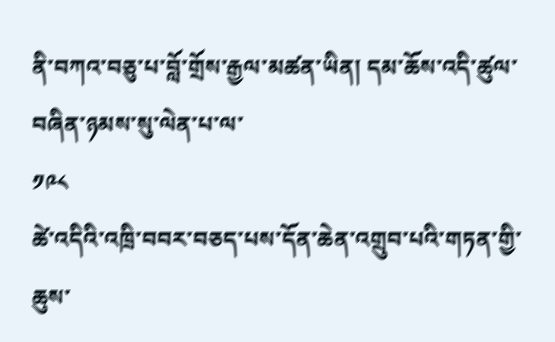ནི་བཀའ་བཅུ་པ་བློ་གྲོས་རྒྱལ་མཚན་ཡིན། དམ་ཆོས་འདི་ཚུལ་བཞིན་ཉམས་སུ་ལེན་པ་ལ་
༡༩༨
ཚེ་འདིའི་འཁྲི་བབར་བཅད་པས་དོན་ཆེན་འགྲུབ་པའི་གཏན་གྱི་ཆུས་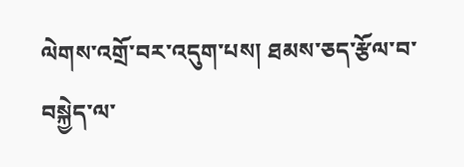ལེགས་འགྲོ་བར་འདུག་པས། ཐམས་ཅད་རྩོལ་བ་བསྐྱེད་ལ་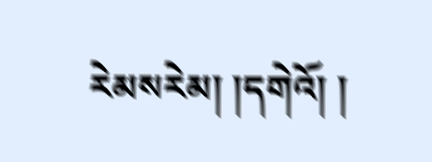རེམསརེམ། །དགེའོ། །